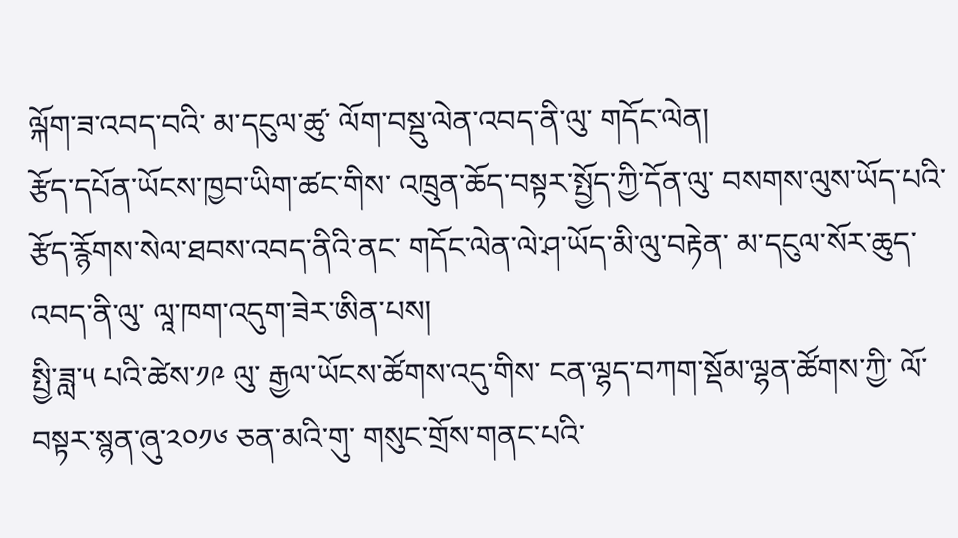ལྐོག་ཟ་འབད་བའི་ མ་དངུལ་ཚུ་ ལོག་བསྡུ་ལེན་འབད་ནི་ལུ་ གདོང་ལེན།
རྩོད་དཔོན་ཡོངས་ཁྱབ་ཡིག་ཚང་གིས་ འཁྲུན་ཆོད་བསྟར་སྤྱོད་ཀྱི་དོན་ལུ་ བསགས་ལུས་ཡོད་པའི་ རྩོད་རྙོགས་སེལ་ཐབས་འབད་ནིའི་ནང་ གདོང་ལེན་ལེ་ཤ་ཡོད་མི་ལུ་བརྟེན་ མ་དངུལ་སོར་ཆུད་འབད་ནི་ལུ་ ལཱ་ཁག་འདུག་ཟེར་ཨིན་པས།
སྤྱི་ཟླ་༥ པའི་ཚེས་༡༩ ལུ་ རྒྱལ་ཡོངས་ཚོགས་འདུ་གིས་ ངན་ལྷད་བཀག་སྡོམ་ལྷན་ཚོགས་ཀྱི་ ལོ་བསྟར་སྙན་ཞུ་༢༠༡༦ ཅན་མའི་གུ་ གསུང་གྲོས་གནང་པའི་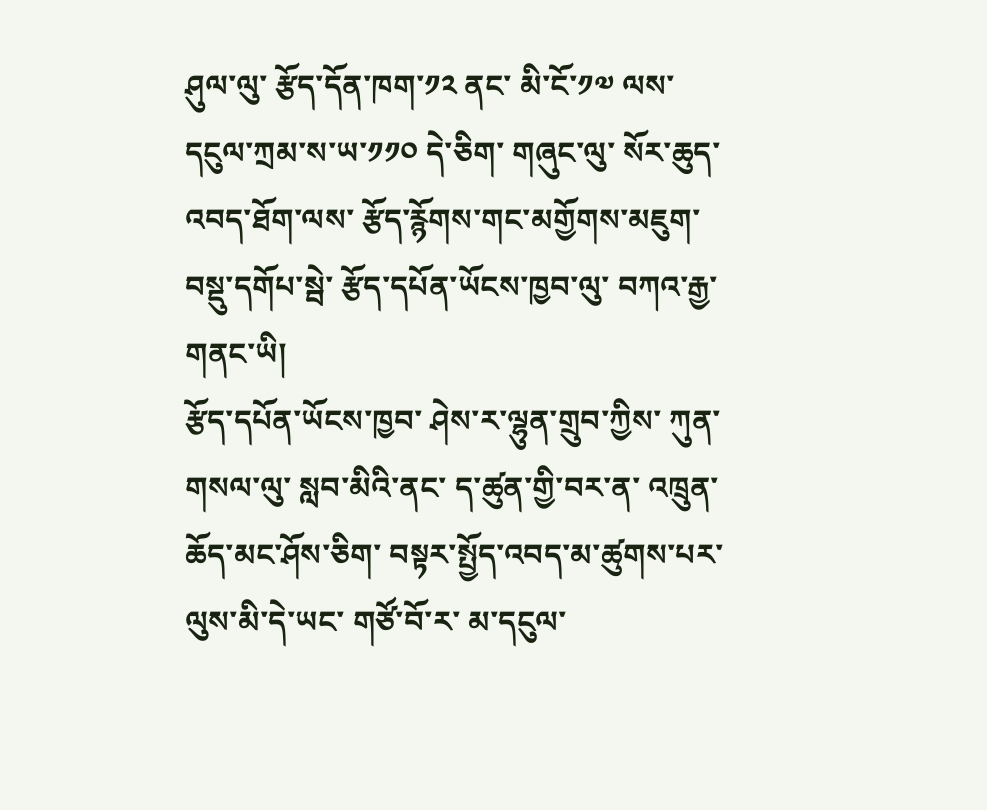ཤུལ་ལུ་ རྩོད་དོན་ཁག་༡༢ ནང་ མི་ངོ་༡༧ ལས་ དངུལ་ཀྲམ་ས་ཡ་༡༡༠ དེ་ཅིག་ གཞུང་ལུ་ སོར་ཆུད་འབད་ཐོག་ལས་ རྩོད་རྙོགས་གང་མགྱོགས་མཇུག་བསྡུ་དགོཔ་སྦེ་ རྩོད་དཔོན་ཡོངས་ཁྱབ་ལུ་ བཀའ་རྒྱ་གནང་ཡི།
རྩོད་དཔོན་ཡོངས་ཁྱབ་ ཤེས་ར་ལྷུན་གྲུབ་ཀྱིས་ ཀུན་གསལ་ལུ་ སླབ་མིའི་ནང་ ད་ཚུན་གྱི་བར་ན་ འཁྲུན་ཆོད་མང་ཤོས་ཅིག་ བསྟར་སྤྱོད་འབད་མ་ཚུགས་པར་ ལུས་མི་དེ་ཡང་ གཙོ་བོ་ར་ མ་དངུལ་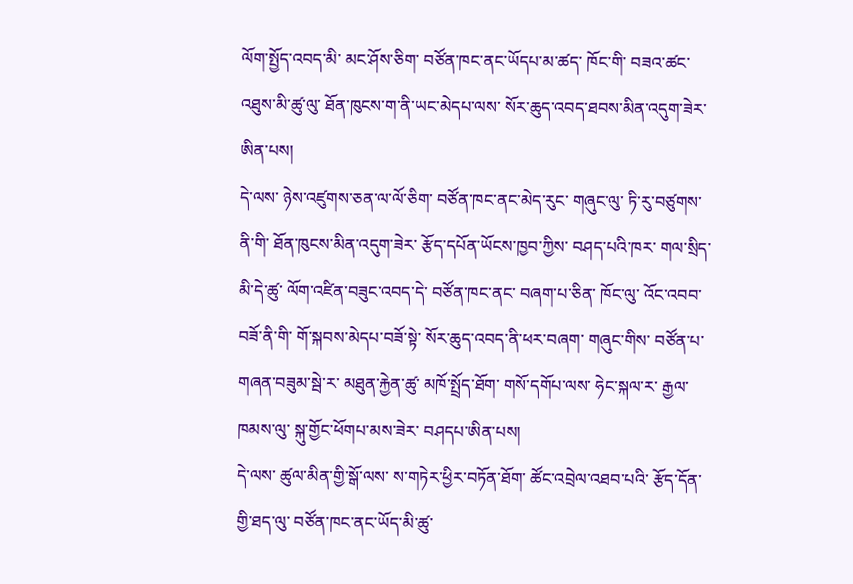ལོག་སྤྱོད་འབད་མི་ མང་ཤོས་ཅིག་ བཙོན་ཁང་ནང་ཡོདཔ་མ་ཚད་ ཁོང་གི་ བཟའ་ཚང་འཐུས་མི་ཚུ་ལུ་ ཐོན་ཁུངས་ག་ནི་ཡང་མེདཔ་ལས་ སོར་ཆུད་འབད་ཐབས་མིན་འདུག་ཟེར་ཨིན་པས།
དེ་ལས་ ཉེས་འཛུགས་ཅན་ལ་ལོ་ཅིག་ བཙོན་ཁང་ནང་མེད་རུང་ གཞུང་ལུ་ ཏི་རུ་བཙུགས་ནི་གི་ ཐོན་ཁུངས་མིན་འདུག་ཟེར་ རྩོད་དཔོན་ཡོངས་ཁྱབ་ཀྱིས་ བཤད་པའི་ཁར་ གལ་སྲིད་ མི་དེ་ཚུ་ ལོག་འཛིན་བཟུང་འབད་དེ་ བཙོན་ཁང་ནང་ བཞག་པ་ཅིན་ ཁོང་ལུ་ འོང་འབབ་བཟོ་ནི་གི་ གོ་སྐབས་མེདཔ་བཟོ་སྟེ་ སོར་ཆུད་འབད་ནི་ཕར་བཞག་ གཞུང་གིས་ བཙོན་པ་གཞན་བཟུམ་སྦེ་ར་ མཐུན་རྐྱེན་ཚུ་ མཁོ་སྤྲོད་ཐོག་ གསོ་དགོཔ་ལས་ ཧེང་སྐལ་ར་ རྒྱལ་ཁམས་ལུ་ སྐུ་གྱོང་ཕོགཔ་མས་ཟེར་ བཤདཔ་ཨིན་པས།
དེ་ལས་ ཚུལ་མིན་གྱི་སྒོ་ལས་ ས་གཏེར་ཕྱིར་བཏོན་ཐོག་ ཚོང་འབྲེལ་འཐབ་པའི་ རྩོད་དོན་གྱི་ཐད་ལུ་ བཙོན་ཁང་ནང་ཡོད་མི་ཚུ་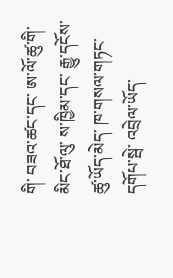གི་ བཟའ་ཚང་དང་ ཨ་ལོ་ཚུ་གི་ མིང་ཐོ་ལུ་ ས་ཁྱིམ་དང་ རྒྱུ་དངོས་ཚུ་ཡོད་མེད་ ཁ་གསལ་གཏང་དགོཔ་སྦེ་ འབྲེལ་ཡོད་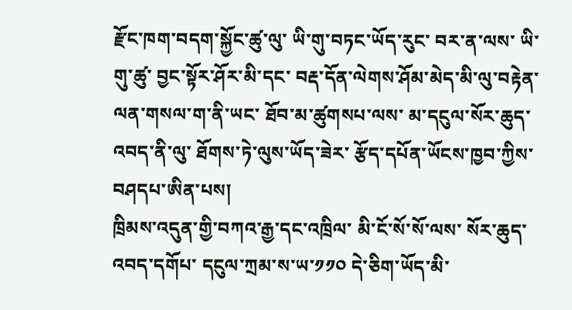རྫོང་ཁག་བདག་སྐྱོང་ཚུ་ལུ་ ཡི་གུ་བཏང་ཡོད་རུང་ བར་ན་ལས་ ཡི་གུ་ཚུ་ བྱང་སྟོར་ཤོར་མི་དང་ བརྡ་དོན་ལེགས་ཤོམ་མེད་མི་ལུ་བརྟེན་ ལན་གསལ་ག་ནི་ཡང་ ཐོབ་མ་ཚུགསཔ་ལས་ མ་དངུལ་སོར་ཆུད་འབད་ནི་ལུ་ ཐོགས་ཏེ་ལུས་ཡོད་ཟེར་ རྩོད་དཔོན་ཡོངས་ཁྱབ་ཀྱིས་ བཤདཔ་ཨིན་པས།
ཁྲིམས་འདུན་གྱི་བཀའ་རྒྱ་དང་འཁྲིལ་ མི་ངོ་སོ་སོ་ལས་ སོར་ཆུད་འབད་དགོཔ་ དངུལ་ཀྲམ་ས་ཡ་༡༡༠ དེ་ཅིག་ཡོད་མི་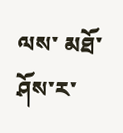ལས་ མཐོ་ཤོས་ར་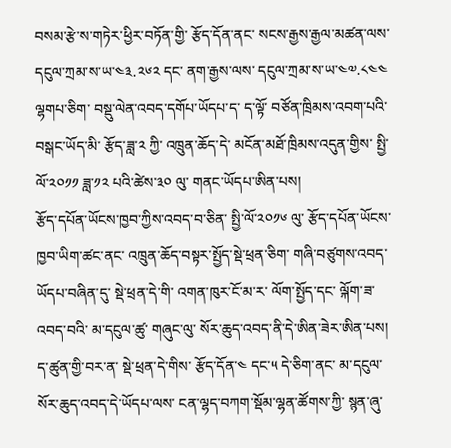བསམ་རྩེ་ས་གཏེར་ཕྱིར་བཏོན་གྱི་ རྩོད་དོན་ནང་ སངས་རྒྱས་རྒྱལ་མཚན་ལས་ དངུལ་ཀྲམ་ས་ཡ་༤༣.༢༦༢ དང་ ནག་རྒྱས་ལས་ དངུལ་ཀྲམ་ས་ཡ་༤༧.༨༤༤ ལྷགཔ་ཅིག་ བསྡུ་ལེན་འབད་དགོཔ་ཡོདཔ་ད་ ད་ལྟོ་ བཙོན་ཁྲིམས་འབག་པའི་བསྒང་ཡོད་མི་ རྩོད་ཟླ་༢ ཀྱི་ འཁྲུན་ཆོད་དེ་ མངོན་མཐོ་ཁྲིམས་འདུན་གྱིས་ སྤྱི་ལོ་༢༠༡༡ ཟླ་༡༢ པའི་ཚེས་༣༠ ལུ་ གནང་ཡོདཔ་ཨིན་པས།
རྩོད་དཔོན་ཡོངས་ཁྱབ་ཀྱིས་འབད་བ་ཅིན་ སྤྱི་ལོ་༢༠༡༦ ལུ་ རྩོད་དཔོན་ཡོངས་ཁྱབ་ཡིག་ཚང་ནང་ འཁྲུན་ཆོད་བསྟར་སྤྱོད་སྡེ་ཕྲན་ཅིག་ གཞི་བཙུགས་འབད་ཡོདཔ་བཞིན་དུ་ སྡེ་ཕྲན་དེ་གི་ འགན་ཁུར་ངོ་མ་ར་ ལོག་སྤྱོད་དང་ ལྐོག་ཟ་འབད་བའི་ མ་དངུལ་ཚུ་ གཞུང་ལུ་ སོར་ཆུད་འབད་ནི་དེ་ཨིན་ཟེར་ཨིན་པས།
ད་ཚུན་གྱི་བར་ན་ སྡེ་ཕྲན་དེ་གིས་ རྩོད་དོན་༤ དང་༥ དེ་ཅིག་ནང་ མ་དངུལ་སོར་ཆུད་འབད་དེ་ཡོདཔ་ལས་ ངན་ལྷད་བཀག་སྡོམ་ལྷན་ཚོགས་ཀྱི་ སྙན་ཞུ་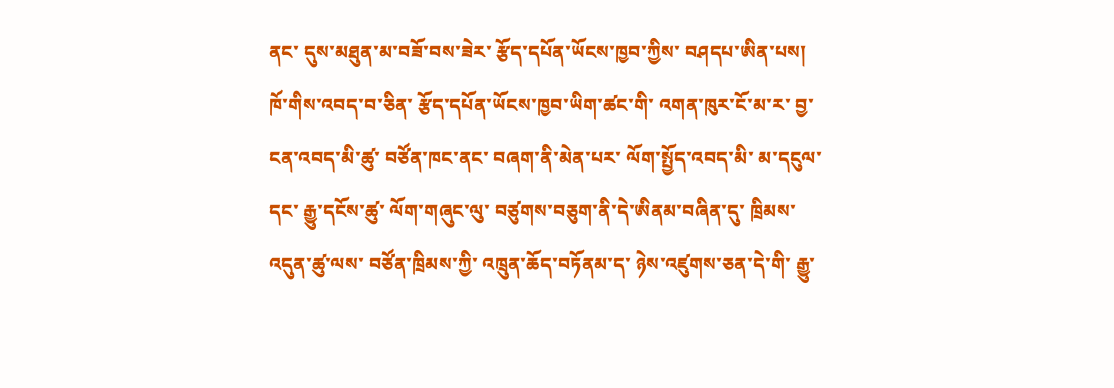ནང་ དུས་མཐུན་མ་བཟོ་བས་ཟེར་ རྩོད་དཔོན་ཡོངས་ཁྱབ་ཀྱིས་ བཤདཔ་ཨིན་པས།
ཁོ་གིས་འབད་བ་ཅིན་ རྩོད་དཔོན་ཡོངས་ཁྱབ་ཡིག་ཚང་གི་ འགན་ཁུར་ངོ་མ་ར་ བྱ་ངན་འབད་མི་ཚུ་ བཙོན་ཁང་ནང་ བཞག་ནི་མེན་པར་ ལོག་སྤྱོད་འབད་མི་ མ་དངུལ་དང་ རྒྱུ་དངོས་ཚུ་ ལོག་གཞུང་ལུ་ བཙུགས་བཅུག་ནི་དེ་ཨིནམ་བཞིན་དུ་ ཁྲིམས་འདུན་ཚུ་ལས་ བཙོན་ཁྲིམས་ཀྱི་ འཁྲུན་ཆོད་བཏོནམ་ད་ ཉེས་འཛུགས་ཅན་དེ་གི་ རྒྱུ་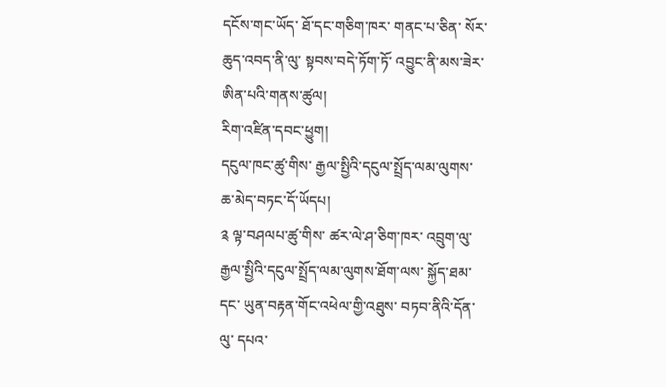དངོས་གང་ཡོད་ ཐོ་དང་གཅིག་ཁར་ གནང་པ་ཅིན་ སོར་ཆུད་འབད་ནི་ལུ་ སྟབས་བདེ་ཏོག་ཏོ་ འབྱུང་ནི་མས་ཟེར་ཨིན་པའི་གནས་ཚུལ།
རིག་འཛིན་དབང་ཕྱུག།
དངུལ་ཁང་ཚུ་གིས་ རྒྱལ་སྤྱིའི་དངུལ་སྤྲོད་ལམ་ལུགས་ ཆ་མེད་བཏང་དོ་ཡོདཔ།
༉ ལྟ་བཤལཔ་ཚུ་གིས་ ཚར་ལེ་ཤ་ཅིག་ཁར་ འབྲུག་ལུ་ རྒྱལ་སྤྱིའི་དངུལ་སྤྲོད་ལམ་ལུགས་ཐོག་ལས་ སྐྱོད་ཐམ་དང་ ཡུན་བརྟན་གོང་འཕེལ་གྱི་འཐུས་ བཏབ་ནིའི་དོན་ལུ་ དཔའ་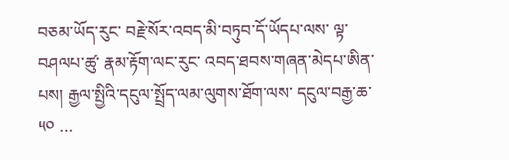བཅམ་ཡོད་རུང་ བརྗེ་སོར་འབད་མི་བཏུབ་དོ་ཡོདཔ་ལས་ ལྟ་བཤལཔ་ཚུ་ རྣམ་རྟོག་ལང་རུང་ འབད་ཐབས་གཞན་མེདཔ་ཨིན་པས། རྒྱལ་སྤྱིའི་དངུལ་སྤྲོད་ལམ་ལུགས་ཐོག་ལས་ དངུལ་བརྒྱ་ཆ་༥༠ …